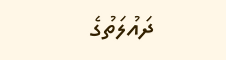ދައުލަތުގެ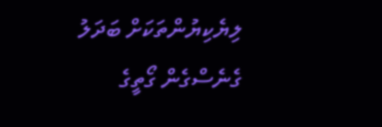ލިޔެކިޔުންތަކަށް ބަދަލު ގެނެސްގެން ގޯތީގެ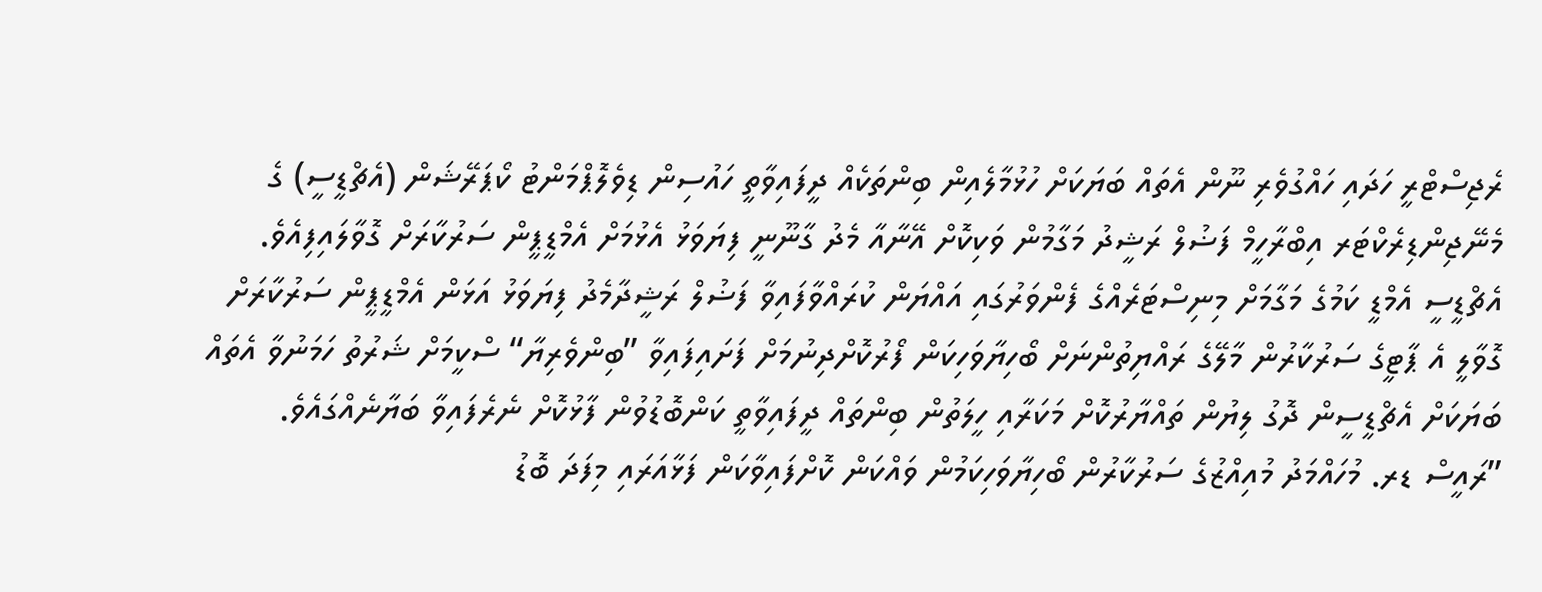ރެޖިސްޓްރީ ހަދައި ހައްގުވެރި ނޫން އެތައް ބަޔަކަށް ހުޅުމާލެއިން ބިންތަކެއް ދީފައިވާތީ ހައުސިން ޑިވެލޮޕްމަންޓު ކޯޕަރޭޝަން (އެޗްޑީސީ) ގެ މެނޭޖިންޑިރެކްޓަރ އިބްރާހީމް ފަޟުލް ރަޝީދު މަގާމުން ވަކިކޮށް އޭނާއާ މެދު ގާނޫނީ ފިޔަވަޅު އެޅުމަށް އެމްޑީޕީން ސަރުކާރަށް ގޮވާލައިފިއެވެ.
އެޗްޑީސީ އެމްޑީ ކަމުގެ މަގާމަށް މިނިސްޓަރެއްގެ ފެންވަރުގައި އައްޔަން ކުރައްވާފައިވާ ފަޟުލް ރަޝީދާމެދު ފިޔަވަޅު އަޅަން އެމްޑީޕީން ސަރުކާރަށް ގޮވާލީ އެ ޕާޓީގެ ސަރުކާރުން މާލޭގެ ރައްޔިތުންނަށް ބޯހިޔާވަހިކަން ފޯރުކޮށްދިނުމަށް ފަށައިފައިވާ ”ބިންވެރިޔާ“ ސްކީމަށް ޝަރުތު ހަމަނުވާ އެތައް ބަޔަކަށް އެޗްޑީސީން ދޮގު ލިޔުން ތައްޔާރުކޮށް މަކަރާއި ހީލަތުން ބިންތައް ދީފައިވާތީ ކަންބޮޑުވުން ފާޅުކޮށް ނެރެފައިވާ ބަޔާނެއްގައެވެ.
”ރައީސް ޑރ. މުހައްމަދު މުއިއްޒުގެ ސަރުކާރުން ބޯހިޔާވަހިކަމުން ވައްކަން ކޮށްފައިވާކަން ފަޅާއަރައި މިފަދަ ބޮޑު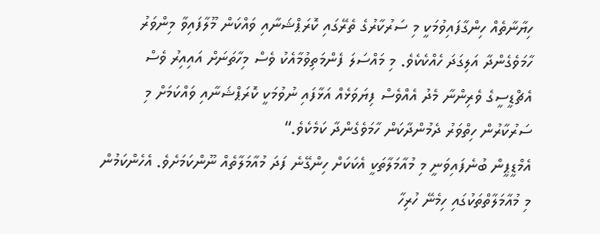ހިޔާނާތެއް ހިންގާފައިވުމަކީ މި ސަރުކާރުގެ ތެރޭގައި ކޮރަޕްޝަނާއި ވައްކަން މޫލާފައިވާ މިންވަރު ހާމަވެގެންދާ އަލިގަދަ ހެއްކެކެވެ. މި މައްސަލަ ފެންމަތިވުމާއެކު ވެސް މިހާތަނަށް އައިއިރު ވެސް އެޗްޑީސީގެ ވެރިންނާ މެދު އެއްވެސް ފިޔަވަޅެއް އަޅާފައި ނުވުމަކީ ކޮރަޕްޝަނާއި ވައްކަމަށް މި ސަރުކާރުން ހިތްވަރު ދެމުންދާކަން ހާމަވެގެންދާ ކަމެކެވެ.“
އެމްޑީޕީން ބުނެފައިވަނީ މި މުއާމަލާތަކީ އެކަކަށް ހިންގޭނެ ފަދަ މުއާމަލާތެއް ނޫންކަމަށެވެ. އެހެންކަމުން މި މުއާމަލާތްތަކުގައި ހިމެނޭ ހުރިހާ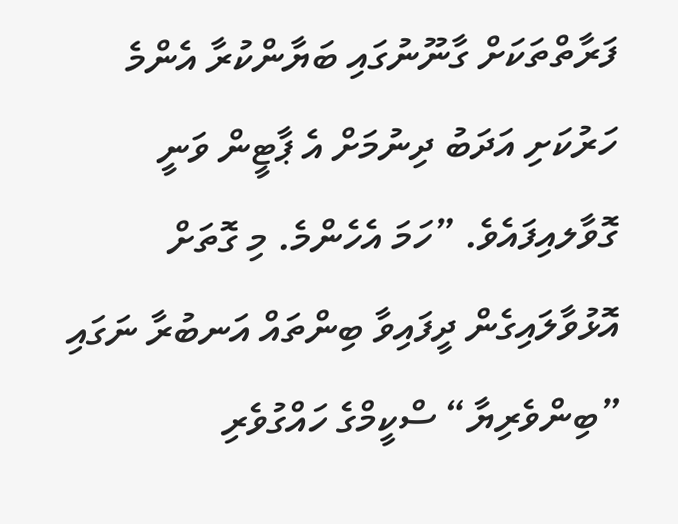ފަރާތްތަކަށް ގާނޫނުގައި ބަޔާންކުރާ އެންމެ ހަރުކަށި އަދަބު ދިނުމަށް އެ ޕާޓީން ވަނީ ގޮވާލއިފައެވެ. ”ހަމަ އެހެންމެ. މި ގޮތަށް އޮޅުވާލައިގެން ދީފައިވާ ބިންތައް އަނބުރާ ނަގައި ”ބިންވެރިޔާ“ ސްކީމްގެ ހައްގުވެރި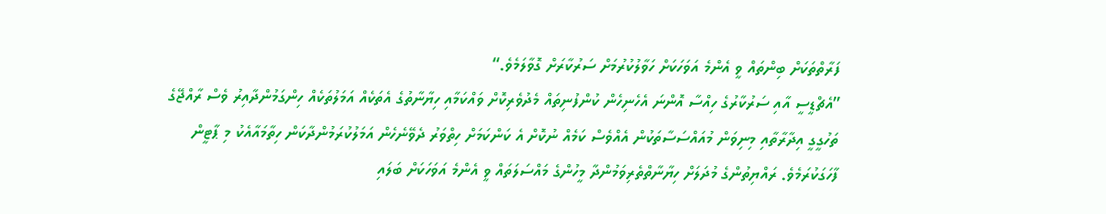ފަރާތްތަކަށް ބިންތައް ވީ އެންމެ އަވަހަކަށް ހަވާލުކުރުމަށް ސަރުކާރަށް ގޮވާލަމެވެ.“
”އެޗްޑީސީ އާއި ސަރުކާރުގެ ހިއްސާ އޮންނަ އެހެނިހެން ކުންފުނިތައް މެދުވެރިކޮށް ވައްކަމާއި ހިޔާނާތުގެ އެތަކެއް އަމަލުތަކެއް ހިންގަމުންދާއިރު ވެސް ރާއްޖޭގެ ތަހުގީގީ އިދާރާތާއި މިނިވަން މުއައްސަސާތަކުން އެއްވެސް ކަމެއް ނުކޮށް އެ ކަންކަމަށް ހިތްވަރު ދެވޭނެހެން އަމަލުކުރަމުންދާކަން ހިތާމައާއެކު މި ޕާޓީން ފާހަގަކުރަމެވެ. ރައްޔިތުންގެ މުދަލަށް ހިޔާނާތްތެރިވަމުންދާ މީހުންގެ މައްސަލަތައް ވީ އެންމެ އަވަހަކަށް ބަލައި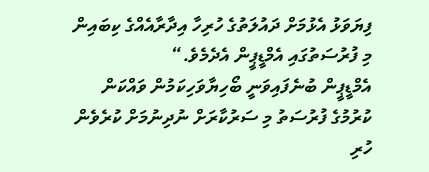ފިޔަވަޅު އެޅުމަށް ދައުލަތުގެ ހުރިހާ އިދާރާއެއްގެ ކިބައިން މި ފުރުސަތުގައި އެމްޑީޕީން އެދެމެވެ.“
އެމްޑީޕީން ބުނެފައިވަނީ ބޯހިޔާވަހިކަމުން ވައްކަން ކުރުމުގެ ފުރުސަތު މި ސަރުކާރަށް ނުދިނުމަށް ކުރެވެން ހުރި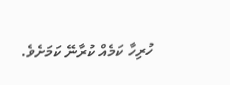ހުރިހާ ކަމެއް ކުރާނޭ ކަމަށެވެ.